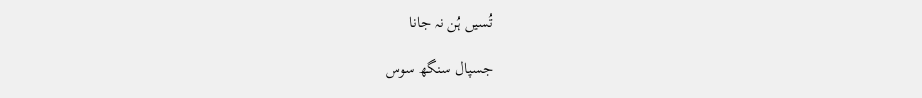تُسیں ہُن نہ جانا

جسپال سنگھ سوس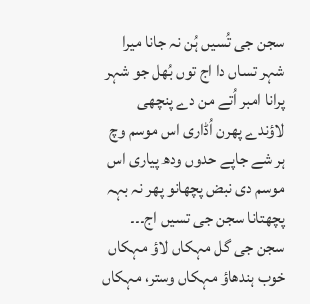سجن جی تُسیں ہُن نہ جانا میرا شہر تساں دا اج توں بُھل جو شہر پرانا امبر اُتے من دے پنچھی لاؤندے پھرن اُڈاری اس موسم وچ ہر شے جاپے حدوں ودھ پیاری اس موسم دی نبض پچھانو پھر نہ بہہ پچھتانا سجن جی تسیں اج۔۔۔ سجن جی گل مہکاں لاؤ مہکاں خوب ہندھاؤ مہکاں وستر، مہکاں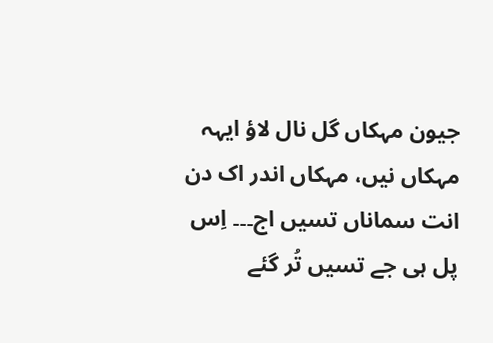جیون مہکاں گل نال لاؤ ایہہ مہکاں نیں، مہکاں اندر اک دن انت سماناں تسیں اج۔۔۔ اِس پل ہی جے تسیں تُر گئے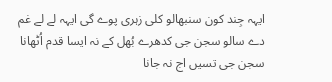ایہہ جِند کون سنبھالو کلی زہری پوے گی ایہہ لے لے غم دے سالو سجن جی کدھرے بُھل کے نہ ایسا قدم اُٹھانا سجن جی تسیں اج نہ جانا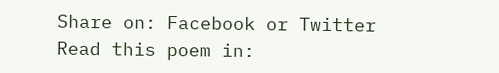Share on: Facebook or Twitter
Read this poem in: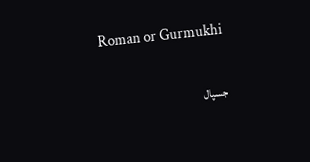Roman or Gurmukhi

جسپال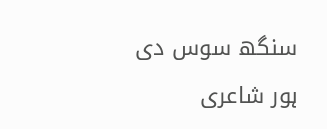سنگھ سوس دی ہور شاعری